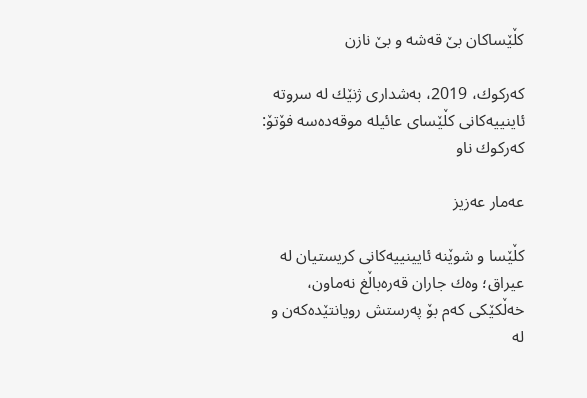كڵێساكان بێ قه‌شه‌ و بێ نازن

كه‌ركوك، 2019، به‌شداری ژنێك له‌ سروته‌ ئاینییه‌كانی كڵێسای عائیله‌ موقه‌ده‌سه‌ فۆتۆ: كه‌ركوك ناو

عه‌مار عه‌زیز

كڵێسا و شوێنه‌ ئایینییه‌كانی كریستیان له‌ عیراق؛ وه‌ك جاران قه‌ره‌باڵغ نه‌ماون، خه‌ڵكێكی كه‌م بۆ په‌رستش رویانتێده‌كه‌ن و له‌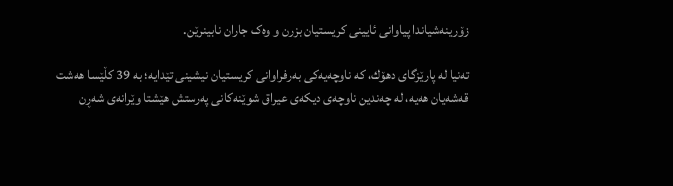زۆرینه‌شیاندا پیاوانی ئایینی کریستیان بزرن و وەک جاران نابینرێن‌.

ته‌نیا له‌ پارێزگای دهۆك، كه ناوچه‌یه‌كی به‌رفراوانی كریستیان نیشینی تێدایه‌؛ به‌ 39 كڵێسا هه‌شت قه‌شه‌یان هه‌یه‌، له‌ چه‌ندین ناوچه‌ی دیكه‌ی عیراق شوێنه‌كانی په‌رستش هێشتا وێرانه‌ی شه‌ڕن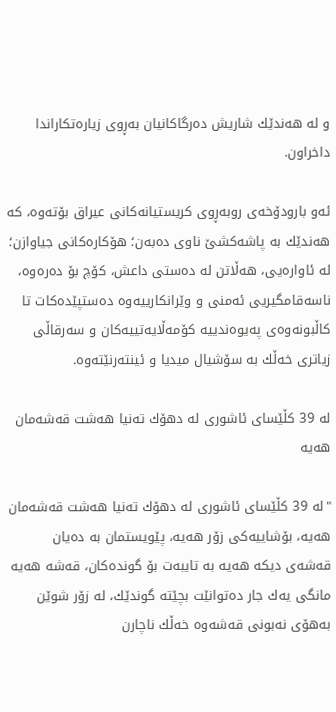و له‌ هه‌ندێك شاریش ده‌رگاكانیان به‌ڕوی زیاره‌تكاراندا داخراون.

ئه‌و بارودۆخه‌ی روبه‌ڕوی كریستیانه‌كانی عیراق بۆته‌وه‌، كه‌ هه‌ندێك به‌ پاشه‌كشێ ناوی ده‌به‌ن؛ هۆكاره‌كانی جیاوازن؛ له‌ ئاواره‌یی، هه‌ڵاتن له‌ ده‌ستی داعش، كۆچ بۆ ده‌ره‌وه‌، ناسه‌قامگیریی ئه‌منی و وێرانكارییه‌وه‌ ده‌ستپێده‌كات تا كاڵبونه‌وه‌ی په‌یوه‌ندییه‌ كۆمه‌ڵایه‌تییه‌كان و سه‌رقاڵی زیاتری خه‌ڵك به‌ سۆشیال میدیا و ئینته‌رنێته‌وه‌.

له‌ 39 كڵێسای ئاشوری له‌ دهۆك ته‌نیا هه‌شت قه‌شه‌مان هه‌یه

"له‌ 39 كڵێسای ئاشوری له‌ دهۆك ته‌نیا هه‌شت قه‌شه‌مان هه‌یه‌، بۆشاییه‌كی زۆر هه‌یه‌، پێویستمان به‌ ده‌یان قه‌شه‌ی دیكه‌ هه‌یه‌ به‌ تایبه‌ت بۆ گونده‌كان، قه‌شه‌ هه‌یه‌ مانگی یه‌ك جار ده‌توانێت بچێته‌ گوندێك، له‌ زۆر شوێن به‌هۆی نه‌بونی قه‌شه‌وه‌ خه‌ڵك ناچارن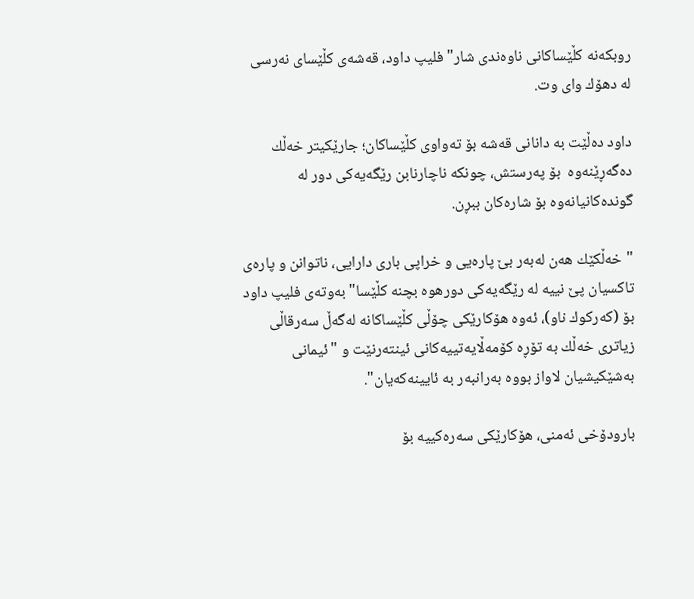روبكه‌نه‌ كڵێساكانی ناوه‌ندی شار" فلیپ داود، قه‌شه‌ی كڵێسای نه‌رسی له‌ دهۆك وای وت.

داود ده‌ڵێت به‌ دانانی قه‌شه‌ بۆ ته‌واوی كڵێساكان؛ جارێكیتر خه‌ڵك دەگەڕێنەوە  بۆ په‌رستش، چونكه‌ ناچارنابن رێگه‌یه‌كی دور له‌ گونده‌كانیانەوە بۆ شارەکان ببڕن.

"خه‌ڵكێك هه‌ن له‌به‌ر بێ پاره‌یی و خراپی باری دارایی، ناتوانن و پاره‌ی تاكسیان پێ نییه‌ له‌ رێگه‌یه‌كی دورهوە‌ بچنه‌ كڵێسا" به‌وته‌ی فلیپ داود بۆ (كه‌ركوك ناو)، ئه‌وه‌ هۆكارێكی چۆڵی كڵێساكانه‌ له‌گه‌ڵ سه‌رقاڵی زیاتری خه‌ڵك به‌ تۆڕه‌ كۆمه‌ڵایه‌تییه‌كانی ئینته‌رنێت و "ئیمانی به‌شێكیشیان لاواز بووه‌ به‌رانبه‌ر به‌ ئایینه‌كه‌یان".

بارودۆخی ئه‌منی، هۆكارێكی سه‌ره‌كییه‌ بۆ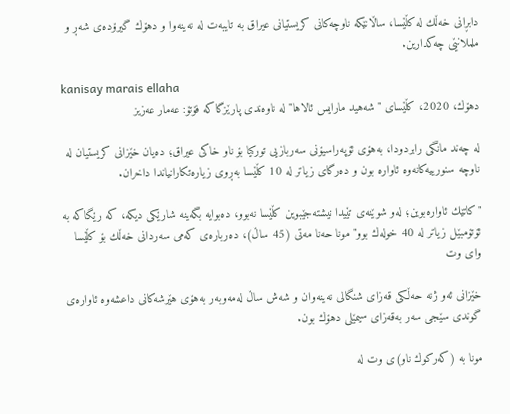دابڕانی خه‌ڵك له‌ كڵێسا، ساڵانێكه‌ ناوچه‌كانی كریستیانی عیراق به‌ تایبه‌ت له‌ نه‌ینه‌وا و دهۆك گیرۆده‌ی شه‌ڕ و ململانێی چه‌كدارین.

kanisay marais ellaha
دهۆك، 2020، كڵێسای "شه‌هید مارایس ئالاها" له‌ ناوه‌ندی پارێزگاكه‌ فۆتۆ: عه‌مار عه‌زیز

له‌ چەند مانگی رابردودا، به‌هۆی ئۆپه‌راسیۆنی سه‌ربازیی توركیا بۆ ناو خاكی عیراق؛ ده‌یان خێزانی كریستیان له‌ ناوچه‌ سنورییه‌كانه‌وه‌ ئاواره‌ ‌بون و ده‌رگای زیاتر له‌ 10 كڵێسا به‌ڕوی زیاره‌تكارانیاندا داخران.

"كاتێك ئاواره‌بوین؛ له‌و شوێنه‌ی تێیدا نیشته‌جێبوین كڵێسا نه‌بوو، ده‌بوایه‌ بگه‌ینه‌ شارێكی دیكه‌، كه‌ رێگاكه‌ به‌ ئۆتۆمبێل زیاتر له‌ 40 خوله‌ك بوو" مونا حه‌نا مه‌تی (45 ساڵ)، ده‌رباره‌ی كه‌می سه‌ردانی خه‌ڵك بۆ كڵێسا وای وت

خێزانی ئه‌و ژنه‌ حه‌ڵكی قه‌زای شنگالی نه‌ینه‌وان و شه‌ش ساڵ له‌مه‌وبه‌ر به‌هۆی هێرشه‌كانی داعشه‌وه‌ ئاواره‌ی گوندی سێجی سه‌ر به‌قه‌زای سیمێلی دهۆك بون.

مونا به‌ (كه‌ركوك ناو)ی وت له‌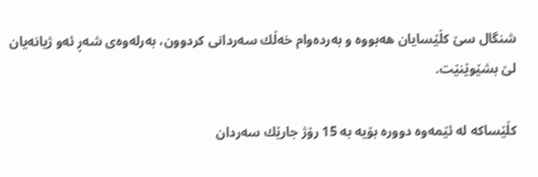شنگال سێ كڵێسایان هه‌بووه‌ و به‌رده‌وام خه‌ڵك سه‌ردانی كردوون‌، به‌رله‌وه‌ی شه‌ڕ ئه‌و ژیانه‌یان لێ بشێوێنێت.

كڵێساكه‌ له‌ ئێمه‌وه‌ دووره‌ بۆیه‌ به‌ 15 رۆژ جارێك سه‌ردان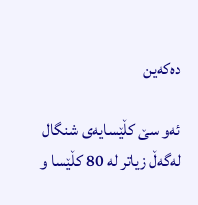ده‌كه‌ین

ئه‌و سێ كڵێسایه‌ی شنگال له‌گه‌ڵ زیاتر له‌ 80 كڵێسا و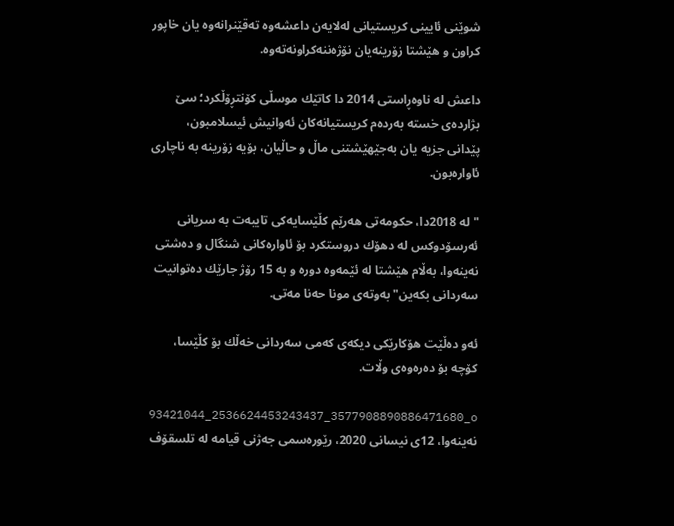شوێنی ئایینی كریستیانی له‌لایه‌ن داعشه‌وه‌ ته‌قێنرانه‌وه‌ یان خاپور كراون و هێشتا زۆرینه‌یان نۆژه‌ننه‌كراونه‌ته‌وه‌.

داعش له‌ ناوه‌ڕاستی 2014 دا كاتێك موسڵی كۆنتڕۆڵكرد؛ سێ‌ بژارده‌ی خستە بەردەم کریستیانەکان ئەوانیش ئیسلامبون، پێدانی جزیە یان بەجێهێشتنی ماڵ و حاڵیان، بۆیە زۆرینه‌ به‌ ناچاری ئاواره‌بون.

"له‌ 2018دا، حكومه‌تی هه‌رێم كڵێسایه‌كی تایبه‌ت به‌ سریانی ئه‌رسۆدوكس له‌ دهۆك دروستكرد بۆ ئاواره‌كانی شنگال و ده‌شتی نه‌ینه‌وا، به‌ڵام هێشتا له‌ ئێمه‌وه‌ دوره‌ و به‌ 15 رۆژ جارێك ده‌توانیت سه‌ردانی بكه‌ین" به‌وته‌ی مونا حه‌نا مه‌تی.

ئه‌و ده‌ڵێت هۆكارێكی دیكه‌ی كه‌می سه‌ردانی خه‌ڵك بۆ كڵێسا، كۆچه‌ بۆ ده‌ره‌وه‌ی وڵات.

93421044_2536624453243437_3577908890886471680_o
نه‌ینه‌وا، 12ی نیسانی 2020، رێوره‌سمی جه‌ژنی قیامه‌ له‌ تلسقۆف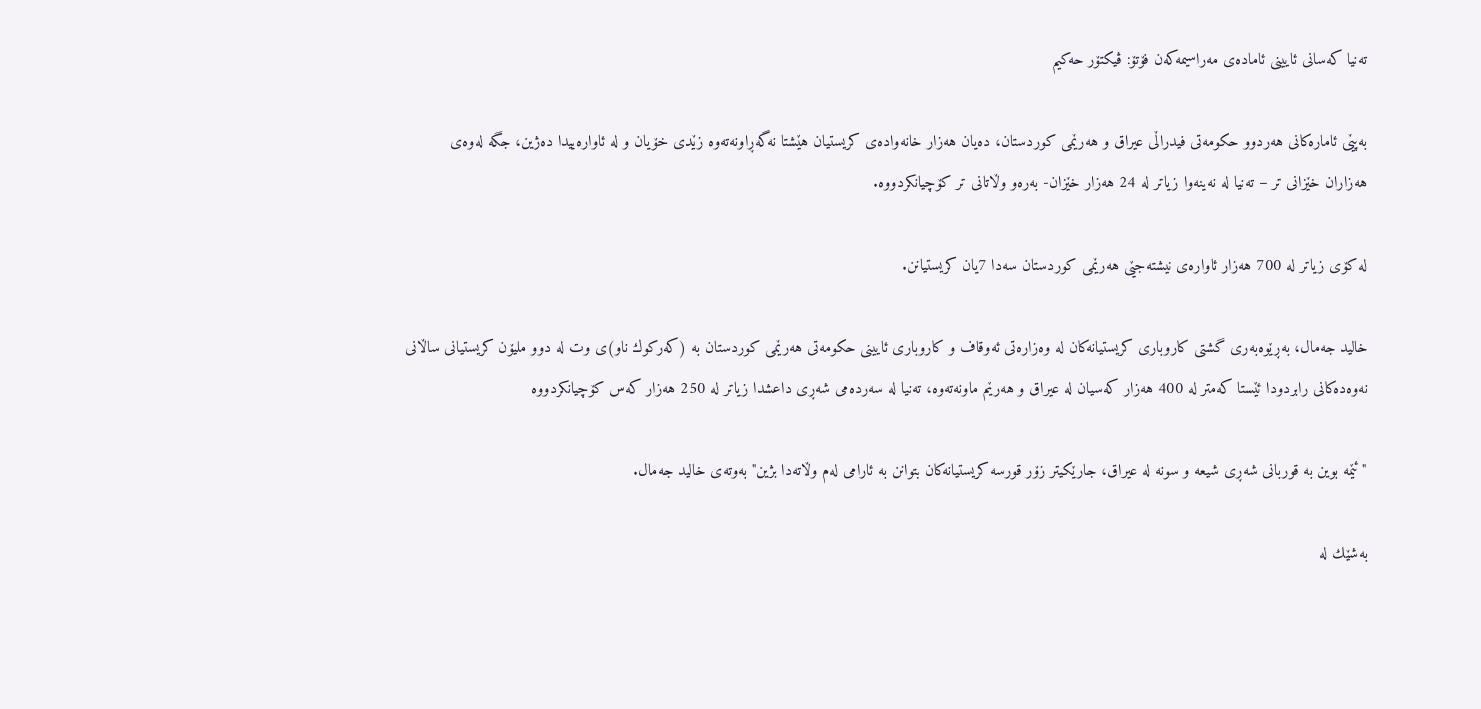ته‌نیا كه‌سانی ئایینی ئاماده‌ی مه‌راسیمه‌كه‌ن فۆتۆ: ڤیكتۆر حه‌كیم

به‌پێی ئاماره‌كانی هه‌ردوو حكومه‌تی فیدراڵی عیراق و هه‌رێمی كوردستان، ده‌یان هه‌زار خانه‌واده‌ی كریستیان هێشتا نه‌گه‌ڕاونه‌ته‌وه‌ زێدی خۆیان و له‌ ئاواره‌ییدا ده‌ژین، جگه‌ له‌وه‌ی هه‌زاران خێزانی تر – ته‌نیا له‌ نه‌ینه‌وا زیاتر له‌ 24 هه‌زار خێزان- به‌ره‌و وڵاتانی تر كۆچیانكردووه‌.

له‌ كۆی زیاتر له‌ 700 هه‌زار ئاواره‌ی نیشته‌جێی هه‌رێمی كوردستان سه‌دا 7یان‌ كریستیانن.

خالید جه‌مال، به‌ڕێوه‌به‌ری گشتی كاروباری كریستیانه‌كان له‌ وه‌زاره‌تی ئه‌وقاف و كاروباری ئایینی حكومه‌تی هه‌رێمی كوردستان به‌ (كه‌ركوك ناو)ی وت له‌ دوو ملیۆن كریستیانی ساڵانی نه‌وه‌ده‌كانی رابردودا ئێستا كه‌متر له‌ 400 هه‌زار كه‌سیان له‌ عیراق و هه‌رێم ماونه‌ته‌وه‌، ته‌نیا له‌ سه‌رده‌می شه‌ڕی داعشدا زیاتر له‌ 250 هه‌زار كه‌س كۆچیانكردووه‌

"ئێمه‌ بوین به‌ قوربانی شه‌ڕی شیعه‌ و سونه‌ له‌ عیراق، جارێكیتر زۆر قورسه‌ كریستیانه‌كان بتوانن به‌ ئارامی له‌م وڵاته‌دا بژین" به‌وته‌ی خالید جه‌مال.

به‌شێك له‌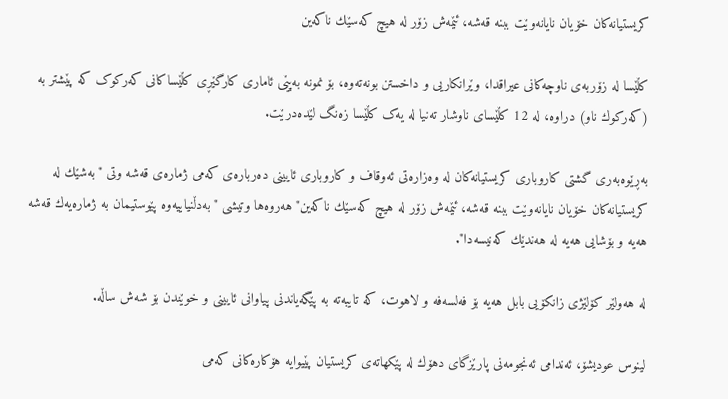كریستیانه‌كان خۆیان نایانه‌وێت ببنه‌ قه‌شه،‌ ئێمه‌ش زۆر له‌ هیچ كه‌سێك ناكه‌ین

كڵێسا له‌ زۆربه‌ی ناوچه‌كانی عیراقدا، وێرانکاریی و داخستن بونه‌ته‌وه‌، بۆ نمونه‌ به‌پێی ئاماری کارگێڕی کڵێساکانی که‌رکوک كه‌ پێشتر به‌ (كه‌ركوك ناو) دراوه‌، له‌ 12 كڵێسای ناوشار ته‌نیا له‌ یه‌ک کڵێسا زه‌نگ لێده‌درێت.

به‌ڕێوه‌به‌ری گشتی كاروباری كریستیانه‌كان له‌ وه‌زاره‌تی ئه‌وقاف و كاروباری ئایینی ده‌رباره‌ی كه‌می ژماره‌ی قه‌شه‌ وتی "به‌شێك له‌ كریستیانه‌كان خۆیان نایانه‌وێت ببنه‌ قه‌شه،‌ ئێمه‌ش زۆر له‌ هیچ كه‌سێك ناكه‌ین" هه‌روه‌ها وتیشی "به‌دڵنیاییه‌وه‌ پێوستیمان به‌ ژماره‌یه‌ك قه‌شه‌ هه‌یه‌ و بۆشایی هه‌یه‌ له‌ هه‌ندێك كه‌نیسه‌دا".

له‌ هه‌ولێر كۆلێژی زانكۆیی بابل هه‌یه‌ بۆ فه‌لسه‌فه‌ و لاهوت، كه‌ تایبه‌ته‌ به‌ پێگه‌یاندنی پیاوانی ئایینی و خوێندن بۆ شه‌ش ساڵه‌.

لینوس عودیشۆ، ئه‌ندامی ئه‌نجومه‌نی پارێزگای دهۆك له‌ پێكهاته‌ی كریستیان پێیوایه هۆكاره‌كانی كه‌می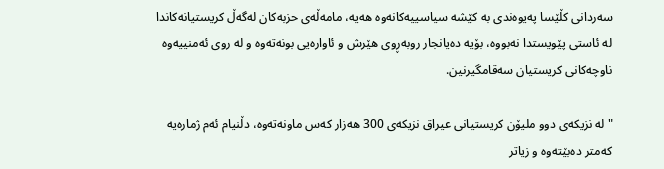سه‌ردانی كڵێسا په‌یوه‌ندی به‌ كێشه‌ سیاسییه‌كانه‌وه‌ هه‌یه‌، مامه‌ڵه‌ی حزبه‌كان له‌گه‌ڵ كریستیانه‌كاندا له‌ ئاستی پێویستدا نه‌بووه‌، بۆیه‌ ده‌یانجار روبه‌ڕوی هێرش و ئاواره‌یی بونه‌ته‌وه‌ و له‌ روی ئه‌منییه‌وه‌ ناوچه‌كانی كریستیان سه‌قامگیرنین.

"له‌ نزیكه‌ی دوو ملیۆن كریستیانی عیراق نزیکەی 300 هه‌زار كه‌س ماونه‌ته‌وه‌، دڵنیام ئه‌م ژماره‌یه‌ كه‌متر ده‌بێته‌وه‌ و زیاتر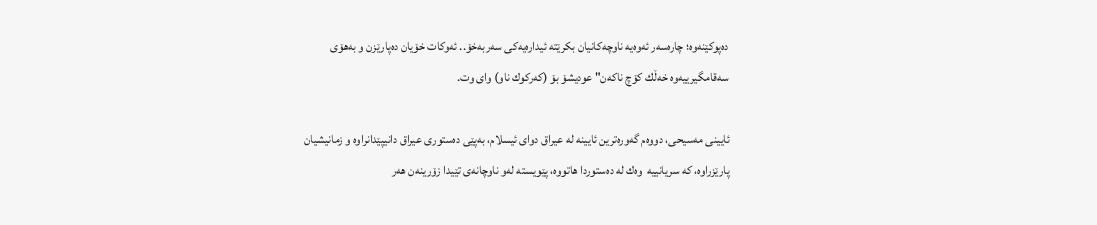ده‌پوكێنه‌وه‌؛ چاره‌سه‌ر ئه‌وه‌یه‌ ناوچه‌كانیان بكرێته‌ ئیداره‌یه‌كی سه‌ربه‌خۆ.. ئه‌وكات خۆیان ده‌پارێزن و به‌هۆی سه‌قامگیرییه‌وه‌ خه‌ڵك كۆچ ناكه‌ن" عودیشۆ بۆ (كه‌ركوك ناو) وای وت.

ئایینی مه‌سیحی، دووه‌م گه‌وره‌ترین ئایینه‌ له‌ عیراق دوای ئیسلام، به‌پێی ده‌ستوری عیراق دانیپێدانراوه‌ و زمانیشیان پارێزراوه‌، كه‌ سریانییه‌  وه‌ك له‌ ده‌ستوردا هاتووه‌، پێویسته‌ له‌و ناوچانه‌ی تێیدا زۆرینه‌ن هه‌ر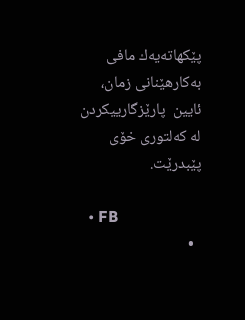پێكهاته‌یه‌ك مافی بەکارهێنانی زمان، ئایین  پارێزگارییکردن لە کەلتوری خۆی پێبدرێت.

  • FB
  •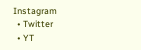Instagram
  • Twitter
  • YT